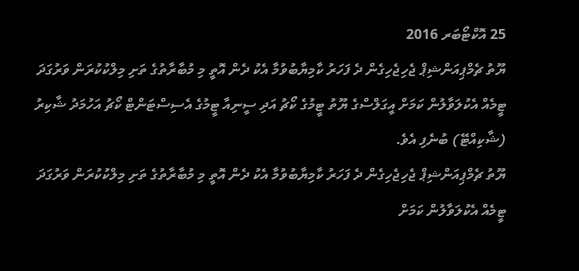25 އޮކްޓޯބަރ 2016
ޔޫތު ޗެމްޕިއަންޝިޕް ޖެހިޖެހިގެން ދެ ފަހަރު ކާމިޔާބުވުމާ އެކު ދެން އޮތީ މި މުބާރާތުގެ ތަށި މިލްކުކުރަން ވަރުގަދަ ޓީމެއް އެކުލަވާލުން ކަމަށް އީގަލްސްގެ ޔޫތު ޓީމުގެ ކޯޗު އަދި ސީނިއާ ޓީމުގެ އެސިސްޓަންޓް ކޯޗު އަހުމަދު ޝާކިރު (ޝާކިއްޓޭ) ބުނެފި އެވެ.
ޔޫތު ޗެމްޕިއަންޝިޕް ޖެހިޖެހިގެން ދެ ފަހަރު ކާމިޔާބުވުމާ އެކު ދެން އޮތީ މި މުބާރާތުގެ ތަށި މިލްކުކުރަން ވަރުގަދަ ޓީމެއް އެކުލަވާލުން ކަމަށް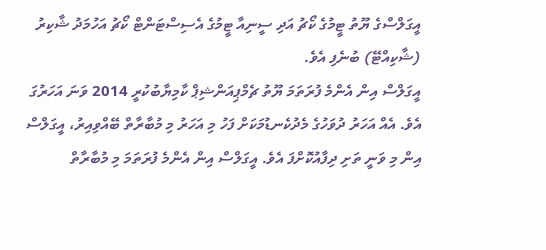އީގަލްސްގެ ޔޫތު ޓީމުގެ ކޯޗު އަދި ސީނިއާ ޓީމުގެ އެސިސްޓަންޓް ކޯޗު އަހުމަދު ޝާކިރު (ޝާކިއްޓޭ) ބުނެފި އެވެ.
އީގަލްސް އިން އެންމެ ފުރަތަމަ ޔޫތު ޗެމްޕިއަންޝިޕް ކާމިޔާބުކުރީ 2014 ވަނަ އަހަރުގަ އެވެ. އެއް އަހަރު ދުވަހުގެ މެދުކެނޑުމަކަށް ފަހު މި އަހަރު މި މުބާރާތް ބޭއްވިއިރު، އީގަލްސް އިން މި ވަނީ ތަށި ދިފާއުކޮށްފަ އެވެ. އީގަލްސް އިން އެންމެ ފުރަތަމަ މި މުބާރާތް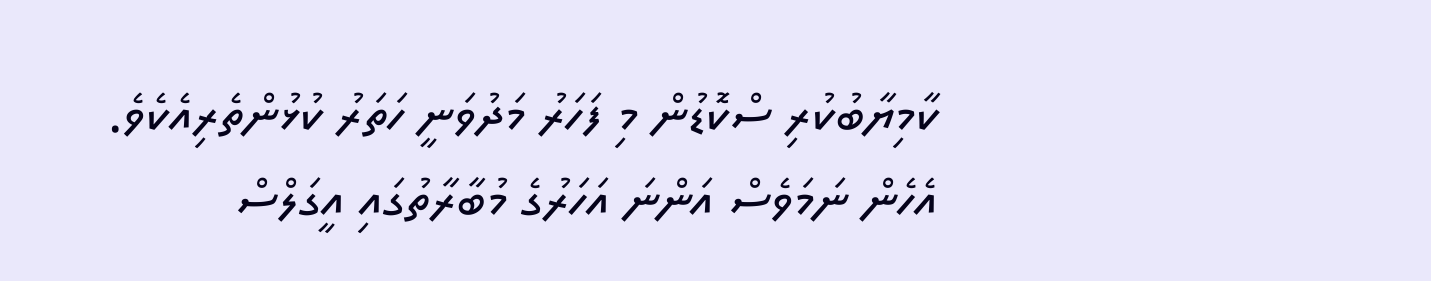ކާމިޔާބުކުރި ސްކޮޑުން މި ފަހަރު މަދުވަނީ ހަތަރު ކުޅުންތެރިއެކެވެ. އެހެން ނަމަވެސް އަންނަ އަހަރުގެ މުބާރާތުގައި އީގަލްސް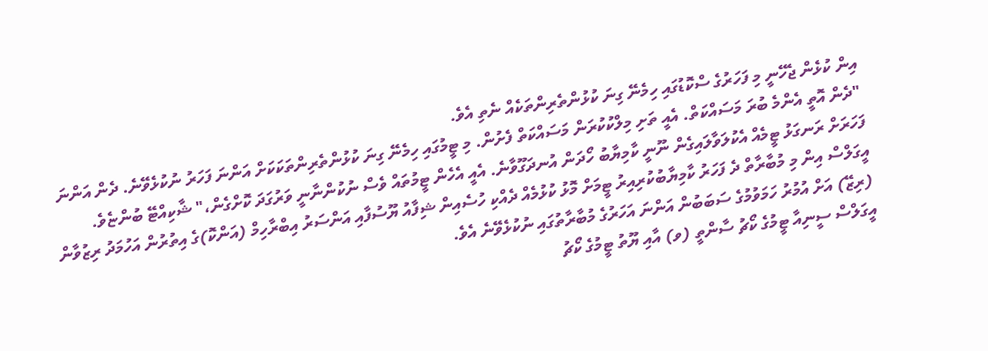އިން ކުޅެން ޖެހޭނީ މި ފަހަރުގެ ސްކޮޑުގައި ހިމެނޭ ގިނަ ކުޅުންތެރިންތަކެއް ނެތި އެވެ.
"ދެން އޮތީ އެންމެ ބުރަ މަސައްކަތް. އެއީ ތަށި މިލްކުކުރަން މަސައްކަތް ފެށުން. މި ޓީމުގައި ހިމެނޭ ގިނަ ކުޅުންތެރިންތަކަކަށް އަންނަ ފަހަރު ނުކުޅެވޭނެ. ދެން އަންނަ ފަހަރަށް ރަނގަޅު ޓީމެއް އެކުލަވާލައިގެން ނޫނީ ކާމިޔާބު ހޯދަން އުނދަގޫވާނެ. އެއީ އެހެން ޓީމުތައް ވެސް ނުކުންނާނީ ވަރުގަދަ ކޮށްގެން،" ޝާކިއްޓޭ ބުންޏެވެ.
އީގަލްސް އިން މި މުބާރާތް ދެ ފަހަރު ކާމިޔާބުކުރިއިރު ޓީމަށް މޮޅު ކުޅުމެއް ދެއްކި ހުސެއިން ޝިފާއު ޔޫސުފާއި އަންސަރު އިބްރާހިމް (އަންކޮ)ގެ އިތުރުން އަހުމަދު ރިޒުވާން (ރިޒޭ) އަށް އުމުރު ހަމަވުމުގެ ސަބަބުން އަންނަ އަހަރުގެ މުބާރާތުގައި ނުކުޅެވޭނެ އެވެ.
އީގަލްސް ސީނިއާ ޓީމުގެ ކޯޗު ސާންތީ (ވ) އާއި ޔޫތު ޓީމުގެ ކޯޗު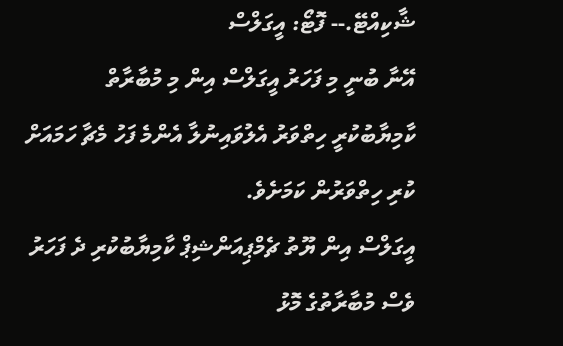ޝާކިއްޓޭ.-- ފޮޓޯ: އީގަލްސް
އޭނާ ބުނީ މި ފަހަރު އީގަލްސް އިން މި މުބާރާތް ކާމިޔާބުކުރީ ހިތްވަރު އެލުވައިނުލާ އެންމެ ފަހު މެޗާ ހަމައަށް ކުރި ހިތްވަރުން ކަމަށެވެ.
އީގަލްސް އިން ޔޫތު ޗެމްޕިއަންޝިޕް ކާމިޔާބުކުރި ދެ ފަހަރު ވެސް މުބާރާތުގެ މޮޅު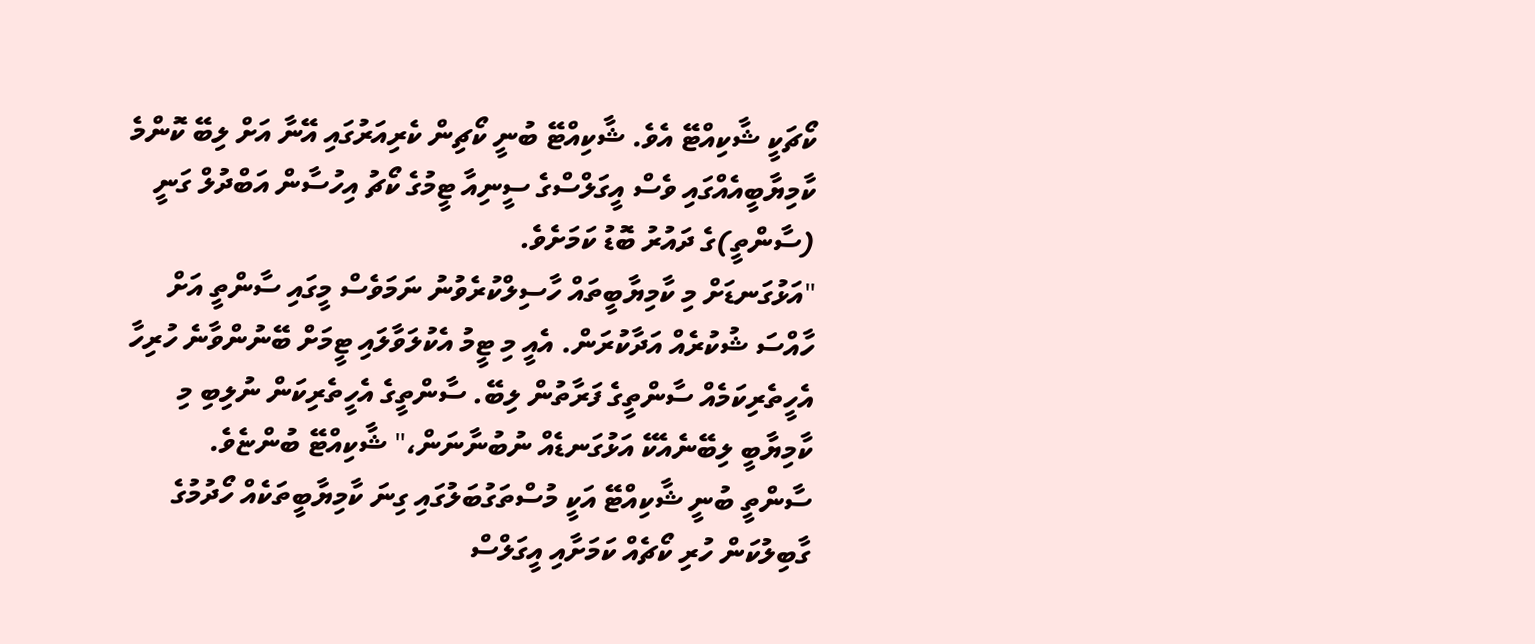ކޯޗަކީ ޝާކިއްޓޭ އެވެ. ޝާކިއްޓޭ ބުނީ ކޯޗިން ކެރިއަރުގައި އޭނާ އަށް ލިބޭ ކޮންމެ ކާމިޔާބީއެއްގައި ވެސް އީގަލްސްގެ ސީނިއާ ޓީމުގެ ކޯޗު އިހުސާން އަބްދުލް ގަނީ (ސާންތީ)ގެ ދައުރު ބޮޑު ކަމަށެވެ.
"އަޅުގަނޑަށް މި ކާމިޔާބީތައް ހާސިލްކުރެވުނު ނަމަވެސް މީގައި ސާންތީ އަށް ހާއްސަ ޝުކުރެއް އަދާކުރަން. އެއީ މި ޓީމު އެކުލަވާލައި ޓީމަށް ބޭނުންވާނެ ހުރިހާ އެހީތެރިކަމެއް ސާންތީގެ ފަރާތުން ލިބޭ. ސާންތީގެ އެހީތެރިކަން ނުލިބި މި ކާމިޔާބީ ލިބޭނެއެކޭ އަޅުގަނޑެއް ނުބުނާނަން،" ޝާކިއްޓޭ ބުންޏެވެ.
ސާންތީ ބުނީ ޝާކިއްޓޭ އަކީ މުސްތަގުބަލުގައި ގިނަ ކާމިޔާބީތަކެއް ހޯދުމުގެ ގާބިލުކަން ހުރި ކޯޗެއް ކަމަށާއި އީގަލްސް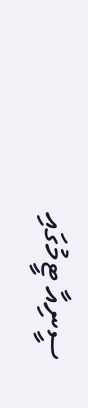ސީނިއާ ޓީމުގައި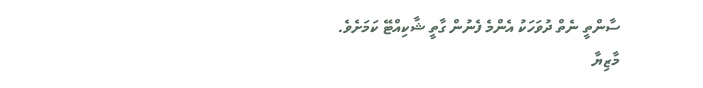ސާންތީ ނެތް ދުވަހަކު އެންމެ ފެނުން ގާތީ ޝާކިއްޓޭ ކަމަށެވެ.
މާޒިޔާ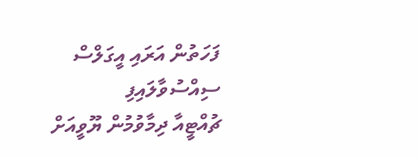ފަހަތުން އަރައި އީގަލްސް ސިއްސުވާލައިފި
ޗުއްޓީއާ ދިމާވުމުން ޔޫވީއަށް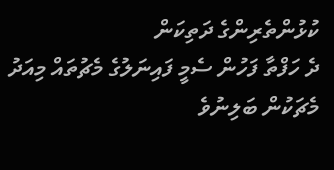ކުޅުންތެރިންގެ ދަތިކަން
ދެ ހަފްތާ ފަހުން ސެމީ ފައިނަލުގެ މެޗުތައް މިއަދު
މެޗަކުން ބަލިނުވެ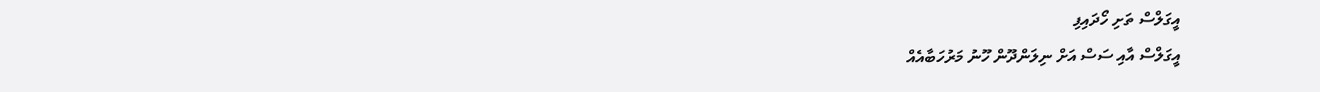އީގަލްސް ތަށި ހޯދައިފި
އީގަލްސް އާއި ސަސް އަށް ނިލަންދޫން ހޫނު މަރުހަބާއެއް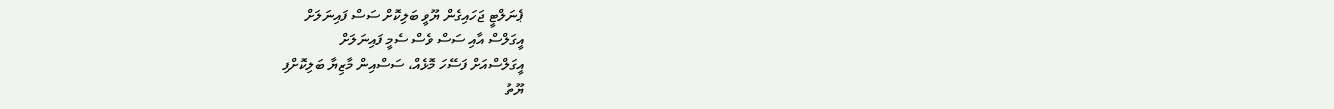ޕެނަލްޓީ ޖަހައިގެން ޔޫވީ ބަލިކޮށް ސަސް ފައިނަލަށް
އީގަލްސް އާއި ސަސް ވެސް ސެމީ ފައިނަލަށް
އީގަލްސްއަށް ފަސޭހަ މޮޅެއް، ސަސްއިން މާޒިޔާ ބަލިކޮށްފި
ޔޫތު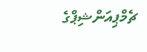ޗެމްޕިއަންޝިޕްގެ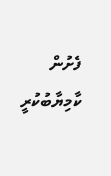ފެށުން ކާމިޔާބުކުރީ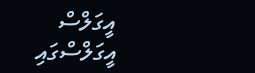އީގަލްސް
އީގަލްސްގައި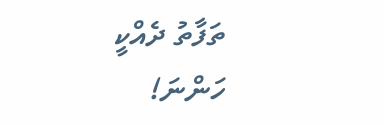ތަފާތު ދެއްކީ ހަންނަ!